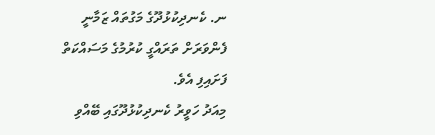ނ. ކެނދިކުޅުދޫގެ މަގުތައް ޒަމާނީ ފެންވަރަށް ތަރައްގީ ކުރުމުގެ މަސައްކަތް ފަށައިފި އެވެ.
މިއަދު ހަވީރު ކެނދިކުޅުދޫގައި ބޭއްވި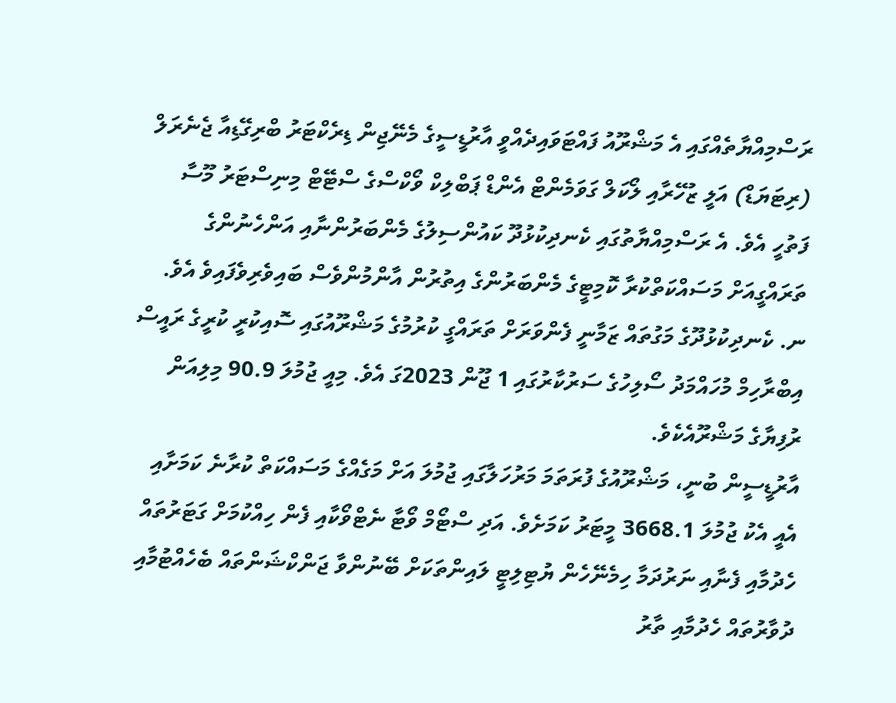ރަސްމިއްޔާތެއްގައި އެ މަޝްރޫއު ފައްޓަވައިދެއްވީ އާރުޑީސީގެ މެނޭޖިން ޑިރެކްޓަރު ބްރިގޭޑިއާ ޖެނެރަލް (ރިޓަޔަޑް) އަލީ ޒުހޭރާއި ލޯކަލް ގަވަމެންޓް އެންޑް ޕަބްލިކް ވޯކްސްގެ ސްޓޭޓް މިނިސްޓަރު މޫސާ ފަތުހީ އެވެ. އެ ރަސްމިއްޔާތުގައި ކެނދިކުޅުދޫ ކައުންސިލުގެ މެންބަރުންނާއި އަންހެނުންގެ ތަރައްގީއަށް މަސައްކަތްކުރާ ކޮމިޓީގެ މެންބަރުންގެ އިތުރުން އާންމުންވެސް ބައިވެރިވެފައިވެ އެވެ.
ނ. ކެނދިކުޅުދޫގެ މަގުތައް ޒަމާނީ ފެންވަރަށް ތަރައްގީ ކުރުމުގެ މަޝްރޫއުގައި ސޮއިކުރީ ކުރީގެ ރައީސް އިބްރާހިމް މުހައްމަދު ސޯލިހުގެ ސަރުކާރުގައި 1 ޖޫން 2023ގަ އެވެ. މިއީ ޖުމުލަ 90.9 މިލިއަން ރުފިޔާގެ މަޝްރޫއެކެވެ.
އާރުޑީސީން ބުނީ، މަޝްރޫއުގެ ފުރަތަމަ މަރުހަލާގައި ޖުމުލަ އަށް މަގެއްގެ މަސައްކަތް ކުރާނެ ކަމަށާއި އެއީ އެކު ޖުމުލަ 3668.1 މީޓަރު ކަމަށެވެ. އަދި ސްޓޯމް ވޯޓާ ނެޓްވޯކާއި ފެން ހިއްކުމަށް ގަޓަރުތައް ހެދުމާއި ފެނާއި ނަރުދަމާ ހިމެނޭހެން ޔުޓިލިޓީ ލައިންތަކަށް ބޭނުންވާ ޖަންކްޝަންތައް ބެހެއްޓުމާއި ދުވާރުތައް ހެދުމާއި ތާރު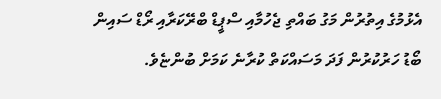އެޅުމުގެ އިތުރުން މަގު ބައްތި ޖެހުމާއި ސްޕީޑް ބްރޭކަރާއި ރޯޑް ސައިން ބޯޑު ހަރުކުރުން ފަދަ މަސައްކަތް ކުރާނެ ކަމަށް ބުންޏެވެ.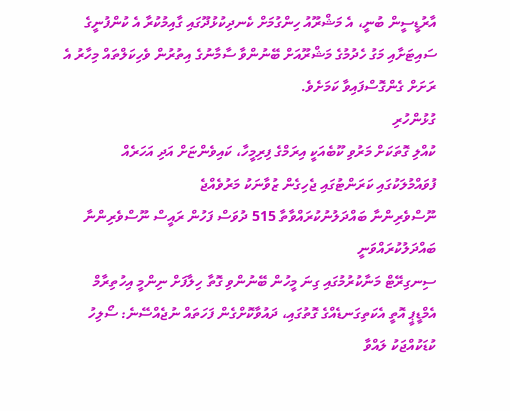އާރުޑީސީން ބުނީ، އެ މަޝްރޫއު ހިންގުމަށް ކެނދިކުޅުދޫގައި ގާއިމުކުރާ އެ ކުންފުނީގެ ސައިޓަށާއި މަގު ހެދުމުގެ މަޝްރޫއަށް ބޭނުންވާ ސާމާނުގެ އިތުރުން ވެހިކަލްތައް މިހާރު އެ ރަށަށް ގެންގޮސްފައިވާ ކަމަށެވެ.
ގުޅުންހުރި
ކުއްލި ގޮތަކަށް މަރުވި ކޫބެއަކީ އިރަމްގެ ފިރިމީހާ، ކައިވެންޏަށް އަދި އަހަރެއް
ފުވައްމުލަކުގައި ކަރަންޓުގައި ޖެހިގެން ޒުވާނަކު މަރުވެއްޖެ
ނޫސްވެރިންނާ ބައްދަލުނުކުރައްވާތާ 515 ދުވަސް ފަހުން ރައީސް ނޫސްވެރިންނާ ބައްދަލުކުރައްވަނީ
ސިނގިރޭޓް މަނާކުރުމުގައި ގިނަ މީހުން ބޭނުންވި ގޮތާ ހިލާފަށް ނިންމީ އިހުތިރާމް
އެމްޑީޕީ އޮތީ އެކަތިގަނޑެއްގެ ގޮތުގައި، ދައުވާކޮށްގެން ފަހަތައް ނުޖެއްސޭނެ: ސޯލިހު
ކުޑަކުއްޖަކު ލައްވާ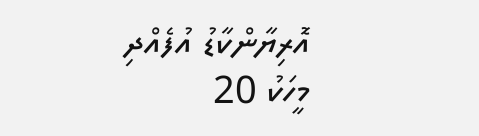އޮރިޔާންކާޑު އުފެއްދި މީހަކު 20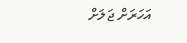އަހަރަށް ޖަލަށް